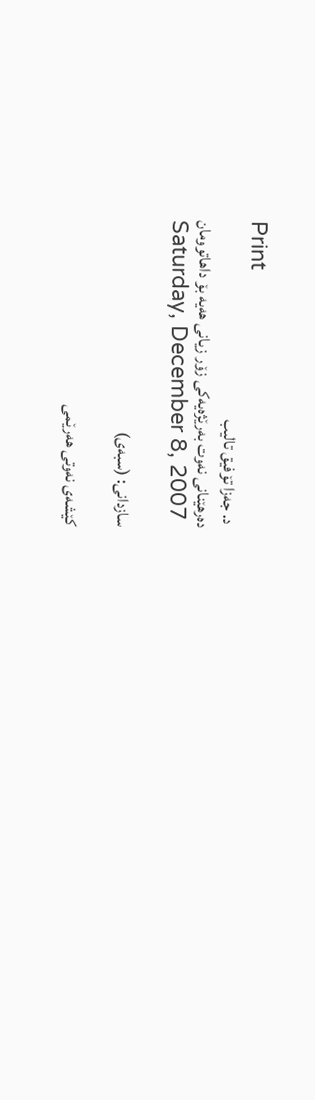Print
 د. جه‌زا تۆفیق تالیب
ده‌رهێنانی نه‌وت به‌رێژه‌یه‌كی زۆر زیانی هه‌یه‌ بۆ داهاتوومان
Saturday, December 8, 2007

سازدانی: (سبه‌ی)

كێشه‌ی نه‌وتی هه‌رێمی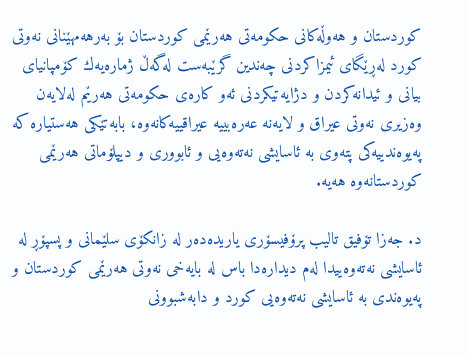كوردستان و هه‌وڵه‌كانی حكومه‌تی هه‌رێمی كوردستان بۆ به‌ر‌هه‌مهێنانی نه‌وتی كورد له‌ڕێگای ئیمزاكردنی چه‌ندین گرێبه‌ست له‌گه‌ڵ‌ ژماره‌یه‌ك كۆمپانیای بیانی و ئیدانه‌كردن و دژایه‌تیكردنی ئه‌و كاره‌ی حكومه‌تی هه‌رێم له‌لایه‌ن وه‌زیری نه‌وتی عیراق و لایه‌نه‌ عه‌ره‌بییه‌ عیراقییه‌كانه‌وه‌، بابه‌تێكی هه‌ستیاره‌ كه‌ په‌یوه‌ندییه‌كی پته‌وی به‌ ئاسایشی نه‌ته‌وه‌یی و ئابووری و دیپلۆماتی هه‌رێمی كوردستانه‌وه‌ هه‌یه‌.

د. جه‌زا تۆفیق تالیب پرۆفیسۆری یاریده‌ده‌ر له‌ زانكۆی سلێمانی و پسپۆڕ له‌ ئاسایشی نه‌ته‌وه‌ییدا له‌م دیداره‌دا باس له‌ بایه‌خی نه‌وتی هه‌رێمی كوردستان و په‌یوه‌ندی به‌ ئاسایشی نه‌ته‌وه‌یی كورد و دابه‌شبوونی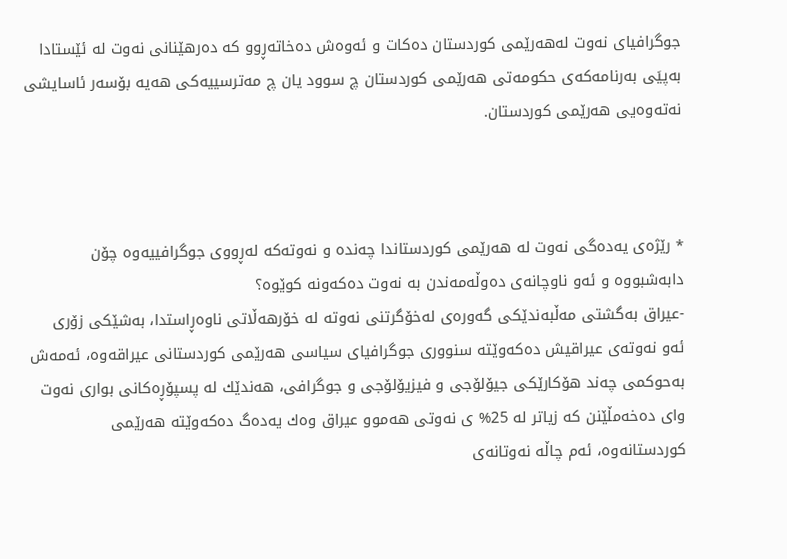جوگرافیای نه‌وت له‌هه‌رێمی كوردستان ده‌كات و ئه‌وه‌ش ده‌خاته‌ڕوو كه‌ ده‌رهێنانی نه‌وت له‌ ئێستادا به‌پیَی به‌رنامه‌كه‌ی حكومه‌تی هه‌رێمی كوردستان چ سوود یان چ مه‌ترسییه‌كی هه‌یه‌ بۆسه‌ر ئاسایشی نه‌ته‌وه‌یی هه‌رێمی كوردستان.



* رێژه‌ی یه‌ده‌گی نه‌وت له‌ هه‌رێمی كوردستاندا چه‌نده‌ و نه‌وته‌كه‌ له‌ڕووی جوگرافییه‌وه‌ چۆن دابه‌شبووه‌ و ئه‌و ناوچانه‌ی ده‌وڵه‌مه‌ندن به‌ نه‌وت ده‌كه‌ونه‌ كوێوه‌؟
-عیراق به‌گشتی‌ مه‌ڵبه‌ندێكی‌ گه‌وره‌ی‌ له‌خۆگرتنی‌ نه‌وته‌ له‌ خۆرهه‌ڵاتی‌ ناوه‌ڕاستدا، به‌شێكی‌ زۆری‌ ئه‌و نه‌وته‌ی‌ عیراقیش ده‌كه‌وێته‌ سنووری‌ جوگرافیای‌ سیاسی‌ هه‌رێمی‌ كوردستانی‌ عیراقه‌وه‌، ئه‌مه‌ش به‌حوكمی‌ چه‌ند هۆكارێكی‌ جیۆلۆجی‌ و فیزیۆلۆجی‌ و جوگرافی، هه‌ندێك له‌ پسپۆڕه‌كانی‌ بواری‌ نه‌وت وای‌ ده‌خه‌مڵێنن كه‌ زیاتر له‌ 25% ی‌ نه‌وتی‌ هه‌موو عیراق وه‌ك یه‌ده‌گ ده‌كه‌وێته‌ هه‌رێمی‌ كوردستانه‌وه‌، ئه‌م چاڵه‌ نه‌وتانه‌ی‌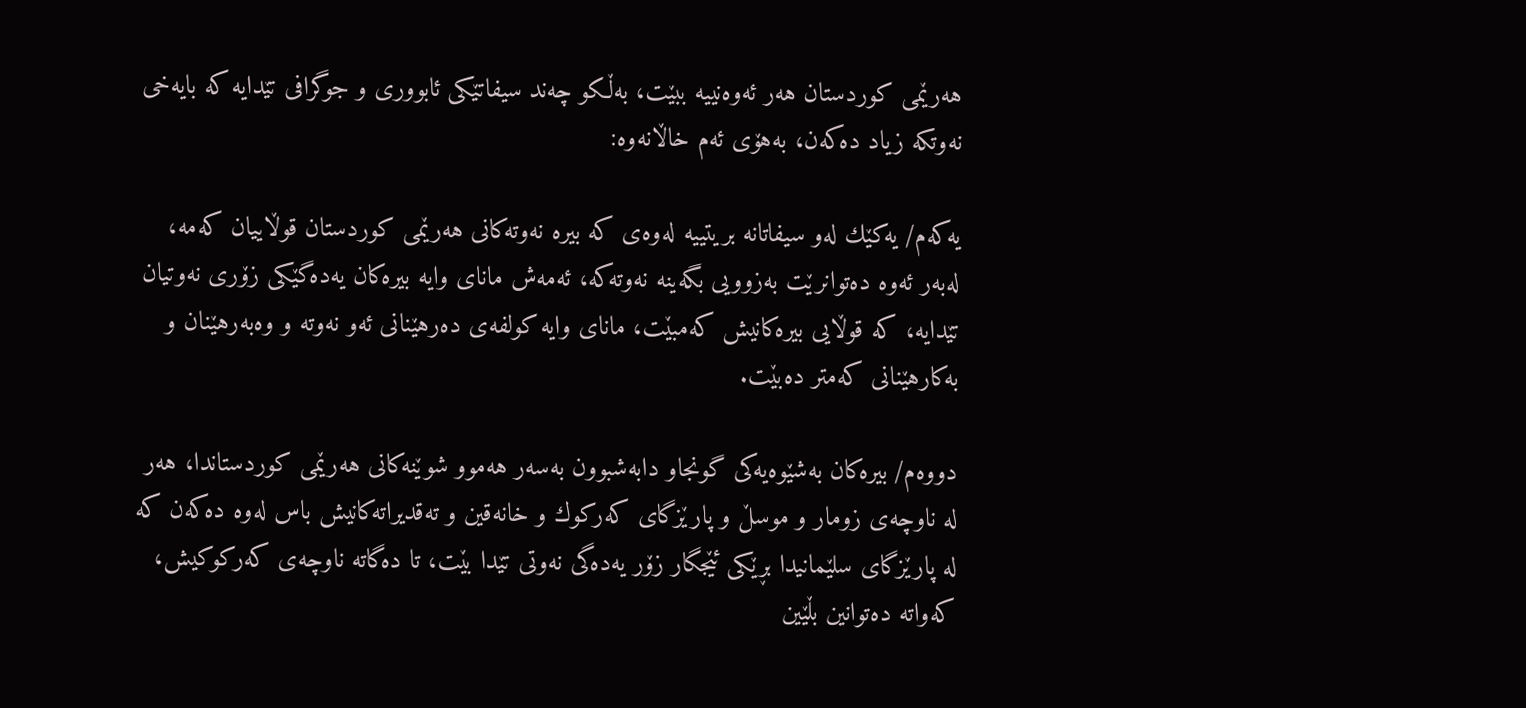هه‌رێمی‌ كوردستان هه‌ر ئه‌وه‌نییه‌ ببێت، به‌ڵكو چه‌ند سیفاتێكی‌ ئابووری‌ و جوگرافی‌ تێدایه‌ كه‌ بایه‌خی نه‌وتكه‌ زیاد ده‌كه‌ن، به‌هۆی ئه‌م خاڵانه‌وه‌:

یه‌كه‌م/ یه‌كێك له‌و سیفاتانه‌ بریتییه‌ له‌وه‌ی‌ كه‌ بیره‌ نه‌وته‌كانی‌ هه‌رێمی‌ كوردستان قوڵاییان كه‌مه‌، له‌به‌ر ئه‌وه‌ ده‌توانرێت به‌زوویی‌ بگه‌ینه‌ نه‌وته‌كه‌، ئه‌مه‌ش مانای‌ وایه‌ بیره‌كان یه‌ده‌گێكی‌ زۆری‌ نه‌وتیان تێدایه‌، كه‌ قوڵایی‌ بیره‌كانیش كه‌مبێت، مانای‌ وایه‌ كولفه‌ی‌ ده‌رهێنانی‌ ئه‌و نه‌وته‌ و وه‌به‌رهێنان و به‌كارهێنانی‌ كه‌متر ده‌بێت.

دووه‌م/ بیره‌كان به‌شێوه‌یه‌كی‌ گونجاو دابه‌شبوون به‌سه‌ر هه‌موو شوێنه‌كانی‌ هه‌رێمی‌ كوردستاندا، هه‌ر له‌ ناوچه‌ی‌ زومار و موسڵ و پارێزگای‌ كه‌ركوك و خانه‌قین و ته‌قدیراته‌كانیش باس له‌وه‌ ده‌كه‌ن كه‌ له‌ پارێزگای‌ سلێمانیدا بڕێكی‌ ئێجگار زۆر یه‌ده‌گی‌ نه‌وتی‌ تێدا بێت، تا ده‌گاته‌ ناوچه‌ی‌ كه‌ركوكیش، كه‌واته‌ ده‌توانین بڵێین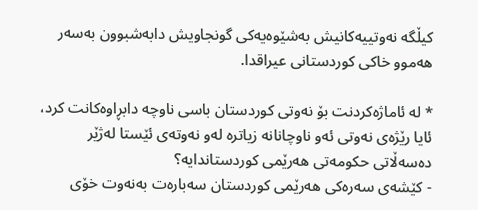كیڵگه‌ نه‌وتییه‌كانیش به‌شێوه‌یه‌كی‌ گونجاویش دابه‌شبوون به‌سه‌ر هه‌موو خاكی‌ كوردستانی‌ عیراقدا.

* له‌ ئاماژه‌كردنت بۆ نه‌وتی كوردستان باسی ناوچه‌ دابڕاوه‌كانت كرد، ئایا رێژه‌ی نه‌وتی ئه‌و ناوچانانه‌ زیاتره‌ له‌و نه‌وته‌ی ئێستا له‌ژێر ده‌سه‌ڵاتی حكومه‌تی هه‌رێمی كوردستاندایه‌؟
- كێشه‌ی‌ سه‌ره‌كی‌ هه‌رێمی‌ كوردستان سه‌باره‌ت به‌نه‌وت خۆی‌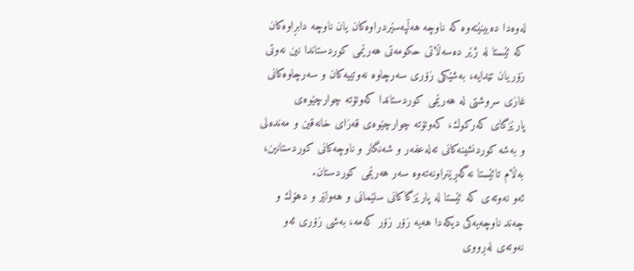له‌وه‌دا ده‌بینێته‌وه‌ كه‌ ناوچه‌ هه‌ڵپه‌سێردراوه‌كان یان ناوچه‌ دابڕاوه‌كان كه‌ ئێستا له‌ ژێر ده‌سه‌ڵاتی‌ حكومه‌تی‌ هه‌رێمی‌ كوردستاندا نین نه‌وتی زۆریان تێدایه‌، به‌شێكی‌ زۆری‌ سه‌رچاوه‌ نه‌وتییه‌كان و سه‌رچاوه‌كانی‌ غازی‌ سروشتی‌ له‌ هه‌رێمی‌ كوردستاندا كه‌وتۆته‌ چوارچێوه‌ی‌ پارێزگای‌ كه‌ركوك، كه‌وتۆته‌ چوارچێوه‌ی‌ قه‌زای‌ خانه‌قین و مه‌نده‌لی‌ و به‌شه‌ كوردنشینه‌كانی‌ ته‌له‌عفه‌ر و شه‌نگار و ناوچه‌كانی‌ كوردستانین، به‌ڵام تائێستا نه‌گه‌ڕێنراونه‌ته‌وه‌ سه‌ر هه‌رێمی‌ كوردستان.
ئه‌و نه‌وته‌ی‌ كه‌ ئێستا له‌ پارێزگاكانی‌ سلێمانی‌ و هه‌ولێر و دهۆك و چه‌ند ناوچه‌یه‌كی‌ دیكه‌دا هه‌یه‌ زۆر زۆر كه‌مه‌، به‌شی‌ زۆری‌ ئه‌و نه‌وته‌ی‌ له‌ڕووی‌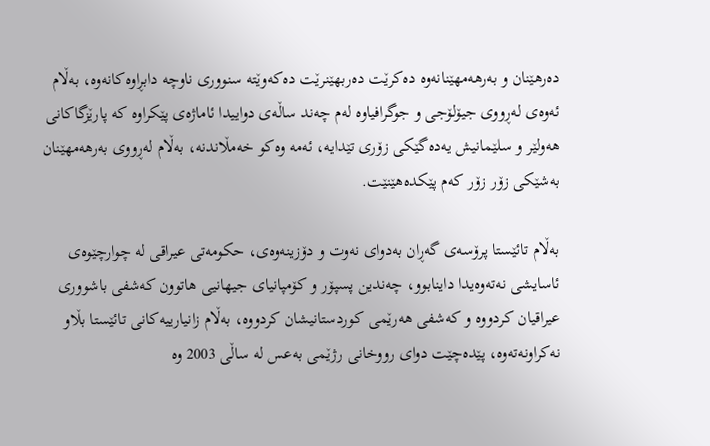ده‌رهێنان و به‌رهه‌مهێنانه‌وه‌ ده‌كرێت ده‌ربهێنرێت ده‌كه‌وێته‌ سنووری‌ ناوچه‌ دابڕاوه‌كانه‌وه‌، به‌ڵام ئه‌وه‌ی‌ له‌ڕووی‌ جیۆلۆجی‌ و جوگرافیاوه‌ له‌م چه‌ند ساڵه‌ی‌ دواییدا ئاماژه‌ی‌ پێكراوه‌ كه‌ پارێزگاكانی‌ هه‌ولێر و سلێمانیش یه‌ده‌گێكی‌ زۆری‌ تێدایه‌، ئه‌مه‌ وه‌كو خه‌مڵاندنه‌، به‌ڵام له‌ڕووی‌ به‌رهه‌مهێنان به‌شێكی‌ زۆر زۆر كه‌م پێكده‌هێنێت.

به‌ڵام تائێستا پرۆسه‌ی‌ گه‌ڕان به‌دوای‌ نه‌وت و دۆزینه‌وه‌ی‌، حكومه‌تی‌ عیراقی‌ له‌ چوارچێوه‌ی‌ ئاسایشی‌ نه‌ته‌وه‌یدا داینابوو، چه‌ندین پسپۆر و كۆمپانیای‌ جیهانیی‌ هاتوون كه‌شفی‌ باشووری‌ عیراقیان كردووه‌ و كه‌شفی‌ هه‌رێمی‌ كوردستانیشان كردووه‌، به‌ڵام زانیارییه‌كانی‌ تائێستا بڵاو نه‌كراونه‌ته‌وه‌، پێده‌چێت دوای‌ رووخانی‌ رژێمی‌ به‌عس له‌ ساڵی‌ 2003 وه‌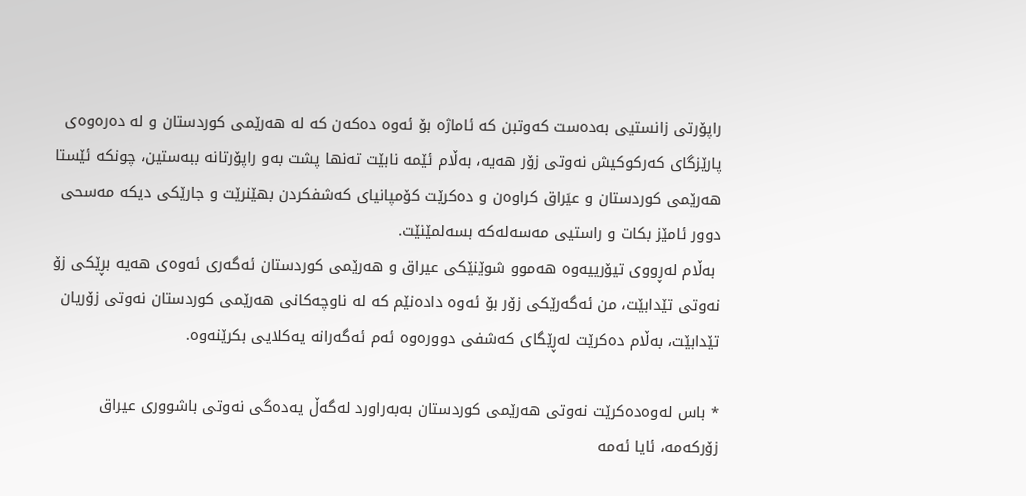راپۆرتی‌ زانستیی‌ به‌ده‌ست كه‌وتبن كه‌ ئاماژه‌ بۆ ئه‌وه‌ ده‌كه‌ن كه‌ له‌ هه‌رێمی‌ كوردستان و له‌ ده‌ره‌وه‌ی‌ پارێزگای‌ كه‌ركوكیش نه‌وتی‌ زۆر هه‌یه‌، به‌ڵام ئێمه‌ نابێت ته‌نها پشت به‌و راپۆرتانه‌ ببه‌ستین، چونكه‌ ئێستا هه‌رێمی‌ كوردستان و عیَراق كراوه‌ن و ده‌كرێت كۆمپانیای‌ كه‌شفكردن بهێنرێت و جارێكی‌ دیكه‌ مه‌سحی‌ دوور ئامێز بكات و راستیی‌ مه‌سه‌له‌كه‌ بسه‌لمێنێت.
 به‌ڵام له‌ڕووی‌ تیۆرییه‌وه‌ هه‌موو شوێنێكی‌ عیراق و هه‌رێمی‌ كوردستان ئه‌گه‌ری‌ ئه‌وه‌ی‌ هه‌یه‌ بڕێكی‌ زۆ نه‌وتی‌ تێدابێت، من ئه‌گه‌رێكی‌ زۆر بۆ ئه‌وه‌ داده‌نێم كه‌ له‌ ناوچه‌كانی‌ هه‌رێمی‌ كوردستان نه‌وتی‌ زۆریان تێدابێت، به‌ڵام ده‌كرێت له‌ڕێگا‌ی‌ كه‌شفی‌ دووره‌وه‌ ئه‌م ئه‌گه‌رانه‌ یه‌كلایی‌ بكرێنه‌وه.

* باس له‌وه‌ده‌كرێت نه‌وتی هه‌رێمی كوردستان به‌به‌راورد له‌گه‌ڵ‌ یه‌ده‌گی نه‌وتی باشووری عیراق زۆركه‌مه‌، ئایا ئه‌مه‌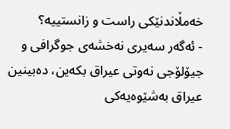خه‌مڵاندنێكی راست و زانستییه‌؟
- ئه‌گه‌ر سه‌یری‌ نه‌خشه‌ی‌ جوگرافی‌ و جیۆلۆجی‌ نه‌وتی‌ عیراق بكه‌ین، ده‌بینین عیراق به‌شێوه‌یه‌كی‌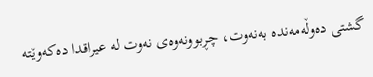گشتی‌ ده‌وڵه‌مه‌نده‌ به‌نه‌وت، چڕبوونه‌وه‌ی‌ نه‌وت له‌ عیراقدا ده‌كه‌وێته‌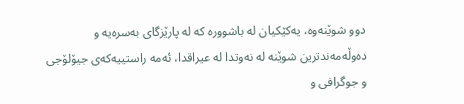دوو شوێنه‌وه‌، یه‌كێكیان له‌ باشووره‌ كه‌ له‌ پارێزگای‌ به‌سره‌یه‌ و ده‌وڵه‌مه‌ندترین شوێنه‌ له‌ نه‌وتدا له‌ عیراقدا، ئه‌مه‌ راستییه‌كه‌ی‌ جیۆلۆجی‌ و جوگرافی‌ و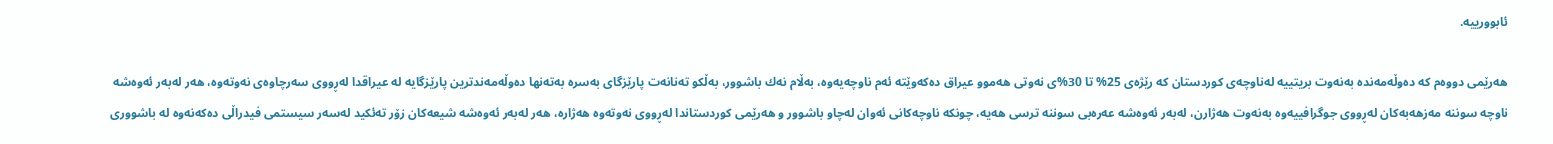ئابوورییه‌.

هه‌رێمی‌ دووه‌م كه‌ ده‌وڵه‌مه‌نده‌ به‌نه‌وت بریتییه‌ له‌ناوچه‌ی‌ كوردستان كه‌ رێژه‌ی‌ 25% تا 30%ی نه‌وتی‌ هه‌موو عیراق ده‌كه‌وێته‌ ئه‌م ناوچه‌یه‌وه‌، به‌ڵام نه‌ك باشوور، به‌ڵكو ته‌نانه‌ت پارێزگای‌ به‌سره‌ به‌ته‌نها ده‌وڵه‌مه‌ندترین پارێزگایه‌ له‌ عیراقدا له‌ڕووی‌ سه‌رچاوه‌ی‌ نه‌وته‌وه‌، هه‌ر له‌به‌ر ئه‌وه‌شه‌ ناوچه‌ سوننه‌ مه‌زهه‌به‌كان له‌ڕووی‌ جوگرافییه‌وه‌ به‌نه‌وت هه‌ژارن، له‌به‌ر ئه‌وه‌شه‌ عه‌ره‌بی‌ سوننه‌ ترسی‌ هه‌یه‌، چونكه‌ ناوچه‌كانی‌ ئه‌وان له‌چاو باشوور و هه‌رێمی‌ كوردستاندا له‌ڕووی‌ نه‌وته‌وه‌ هه‌ژاره‌، هه‌ر له‌به‌ر ئه‌وه‌شه‌ شیعه‌كان زۆر ته‌ئكید له‌سه‌ر سیستمی‌ فیدراڵی‌ ده‌كه‌نه‌وه‌ له‌ باشووری‌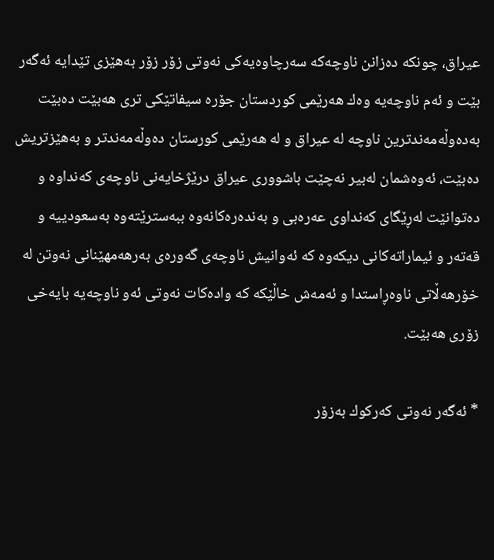عیراق، چونكه‌ ده‌زانن ناوچه‌كه‌ سه‌رچاوه‌یه‌كی‌ نه‌وتی‌ زۆر زۆر به‌هێزی‌ تێدایه‌ ئه‌گه‌ر بێت و ئه‌م ناوچه‌یه‌ وه‌ك هه‌رێمی‌ كوردستان جۆره‌ سیفاتێكی‌ تری‌ هه‌بێت ده‌بێت به‌ده‌وڵه‌مه‌ندترین ناوچه‌ له‌ عیراق و له‌ هه‌رێمی‌ كورستان ده‌وڵه‌مه‌ندتر و به‌هێزتریش ده‌بێت، ئه‌وه‌شمان له‌بیر نه‌چێت باشووری‌ عیراق درێژخایه‌نی‌ ناوچه‌ی‌ كه‌نداوه‌ و ده‌توانێت له‌ڕێگا‌ی‌ كه‌نداوی‌ عه‌ره‌بی‌ و به‌نده‌ره‌كانه‌وه‌ ببه‌سترێته‌وه‌ به‌سعودییه‌ و قه‌ته‌ر و ئیماراته‌كانی‌ دیكه‌وه‌ كه‌ ئه‌وانیش ناوچه‌ی‌ گه‌وره‌ی‌ به‌رهه‌مهێنانی‌ نه‌وتن له‌ خۆرهه‌ڵاتی‌ ناوه‌ڕاستدا و ئه‌مه‌ش خاڵێكه‌ كه‌ واده‌كات نه‌وتی ئه‌و ناوچه‌یه‌ بایه‌خی زۆری هه‌بێت.

* ئه‌گه‌ر نه‌وتی كه‌ركوك به‌زۆر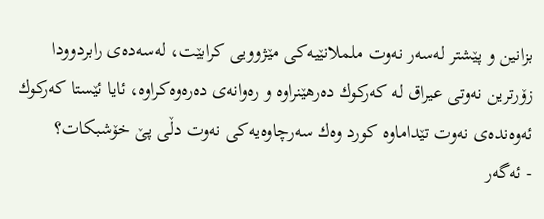بزانین و پێشتر له‌سه‌ر نه‌وت ململانێیه‌كی مێژوویی كرابێت، له‌سه‌ده‌ی رابردوودا زۆرترین نه‌وتی عیراق له كه‌ركوك ده‌رهێنراوه‌ و ره‌وانه‌ی ده‌ره‌وه‌كراوه‌، ئایا ئێستا كه‌ركوك ئه‌وه‌نده‌ی نه‌وت تێداماوه‌ كورد وه‌ك سه‌رچاوه‌یه‌كی نه‌وت دڵی پێ خۆشبكات؟
- ئه‌گه‌ر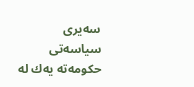سه‌یری‌ سیاسه‌تی‌ حكومه‌ته‌ یه‌ك له‌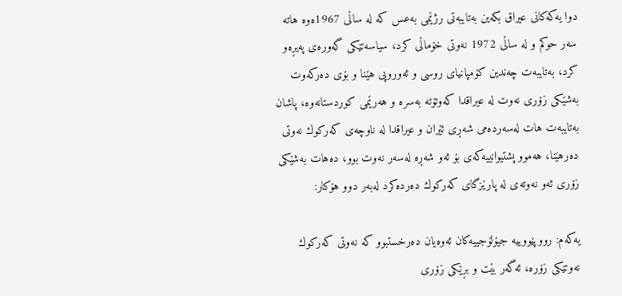دوا یه‌كه‌كانی‌ عیراق بكه‌ین به‌تایبه‌تی‌ رژێمی‌ به‌عس كه‌ له‌ ساڵی‌ 1967ه‌وه‌ هاته‌ سه‌ر حوكم و له‌ ساڵی‌ 1972 نه‌وتی‌ خۆماڵی‌ كرد، سیاسه‌تێكی‌ گه‌وره‌ی‌ په‌یڕه‌و كرد، به‌تایبه‌ت چه‌ندین كۆمپانیای‌ روسی‌ و ئه‌وروپی‌ هێنا و بۆی ده‌ركه‌وت به‌شێكی‌ زۆری‌ نه‌وت له‌ عیراقدا كه‌وتۆته‌ به‌سره‌ و هه‌رێمی‌ كوردستانه‌وه‌، پاشان به‌تایبه‌ت هات له‌سه‌رده‌می‌ شه‌ڕی‌ ئێران و عیراقدا له‌ ناوچه‌ی‌ كه‌ركوك نه‌وتی ده‌رهێنا، هه‌موو پشتیوانییه‌كه‌ی‌ بۆ ئه‌و شه‌ڕه‌ له‌سه‌ر نه‌وت بوو، ده‌هات به‌شێكی‌ زۆری‌ ئه‌و نه‌وته‌ی‌ له‌ پارێزگای‌ كه‌ركوك ده‌رده‌كرد له‌به‌ر دوو هۆكار:

یه‌كه‌م: رووپێووییه‌ جیۆلۆجییه‌كان ئه‌وه‌یان ده‌رخستبوو كه‌ نه‌وتی‌ كه‌ركوك نه‌وتێكی‌ زۆره‌، ئه‌گه‌ر بێت و بڕێكی‌ زۆری‌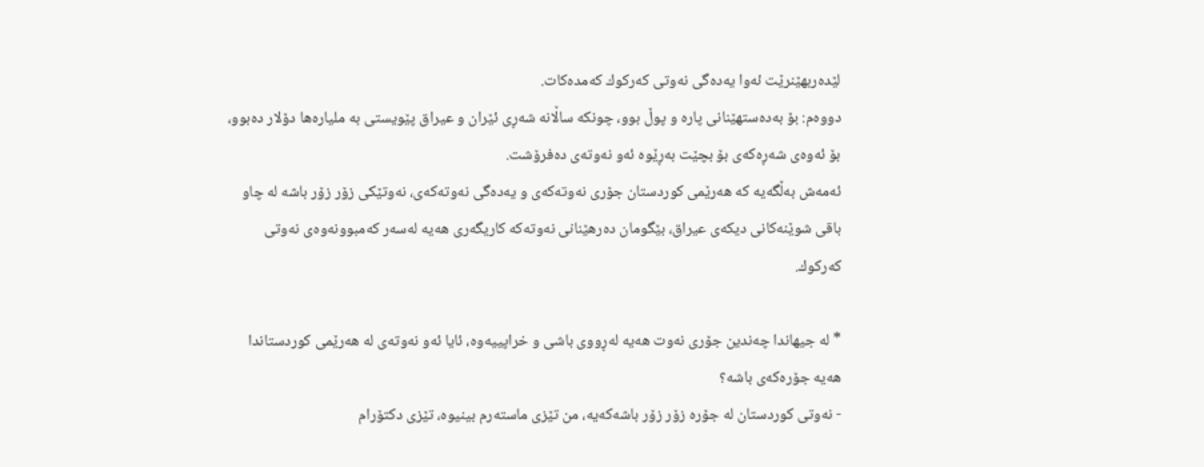لێده‌ربهێنرێت ئه‌وا یه‌ده‌گی‌ نه‌وتی‌ كه‌ركوك كه‌مده‌كات.
دووه‌م: بۆ به‌ده‌ستهێنانی‌ پاره‌ و پوڵ‌ بوو، چونكه‌ ساڵانه‌ شه‌ڕی‌ ئێران و عیراق پێویستی‌ به‌ ملیاره‌ها دۆلار ده‌بوو، بۆ ئه‌وه‌ی‌ شه‌ڕه‌كه‌ی‌ بۆ بچێت به‌ڕێوه‌ ئه‌و نه‌وته‌ی‌ ده‌فرۆشت.
ئه‌مه‌ش به‌ڵگه‌یه‌ كه‌ هه‌رێمی‌ كوردستان جۆری‌ نه‌وته‌كه‌ی‌ و یه‌ده‌گی‌ نه‌وته‌كه‌ی‌، نه‌وتێكی‌ زۆر زۆر باشه‌ له‌ چاو باقی‌ شوێنه‌كانی‌ دیكه‌ی‌ عیراق، بێگومان ده‌رهێنانی نه‌وته‌كه‌ كاریگه‌ری هه‌یه‌ له‌سه‌ر كه‌مبوونه‌وه‌ی نه‌وتی كه‌ركوك.

* له‌ جیهاندا چه‌ندین جۆری نه‌وت هه‌یه‌ له‌ڕووی باشی و خراپییه‌وه‌، ئایا ئه‌و نه‌وته‌ی له‌ هه‌رێمی كوردستاندا هه‌یه‌ جۆره‌كه‌ی باشه‌؟
- نه‌وتی‌ كوردستان له‌ جۆره‌ زۆر زۆر باشه‌كه‌یه‌، من تێزی‌ ماسته‌رم بینیوه‌، تێزی‌ دكتۆرام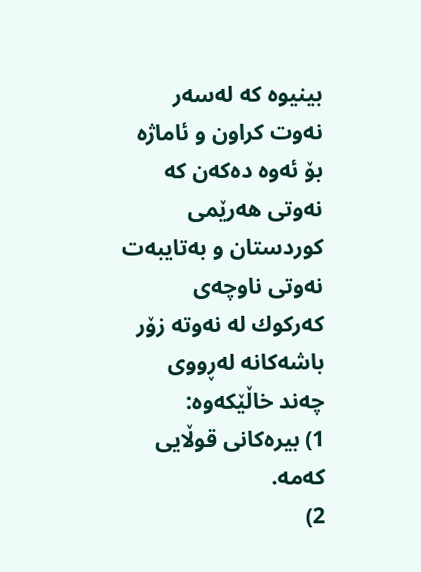بینیوه‌ كه‌ له‌سه‌ر نه‌وت كراون و ئاماژه‌ بۆ ئه‌وه‌ ده‌كه‌ن كه‌ نه‌وتی‌ هه‌رێمی‌ كوردستان و به‌تایبه‌ت نه‌وتی‌ ناوچه‌ی‌ كه‌ركوك له‌ نه‌وته‌ زۆر باشه‌كانه‌ له‌ڕووی‌ چه‌ند خاڵێكه‌وه‌:
1) بیره‌كانی‌ قوڵایی‌ كه‌مه‌.
2)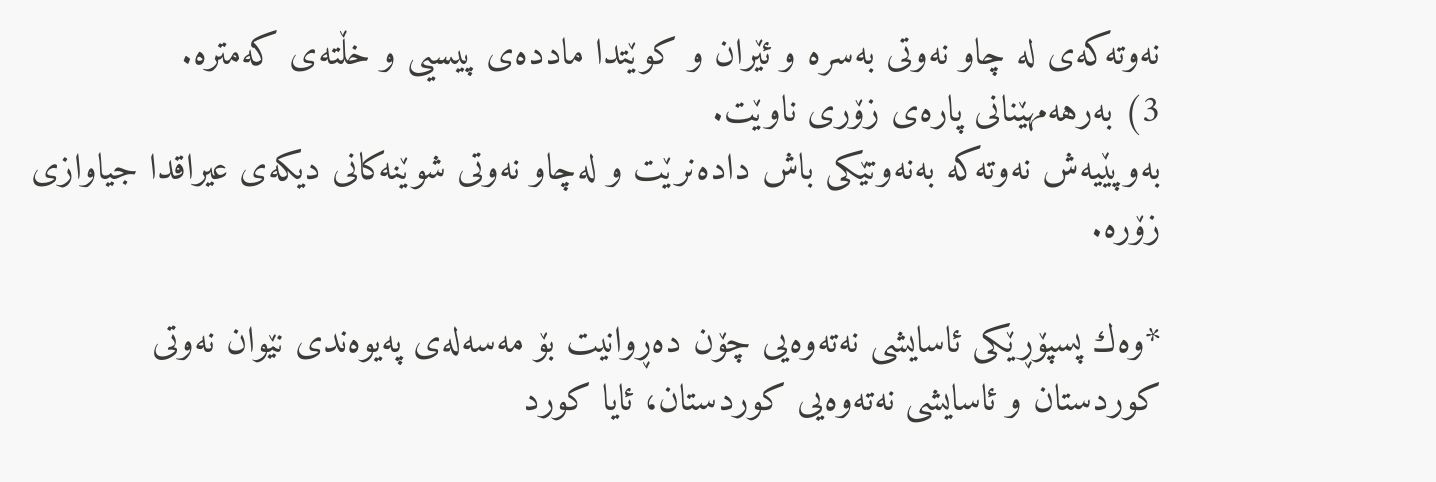نه‌وته‌كه‌ی‌ له‌ چاو نه‌وتی‌ به‌سره‌ و ئێران و كوێتدا مادده‌ی‌ پیسیی‌ و خڵته‌ی‌ كه‌متره‌.
3) به‌رهه‌مهێنانی‌ پاره‌ی‌ زۆری‌ ناوێت.
به‌وپێیه‌ش نه‌وته‌كه‌ به‌نه‌وتێكی باش داده‌نرێت و له‌چاو نه‌وتی شوێنه‌كانی دیكه‌ی عیراقدا جیاوازی زۆره‌.

*وه‌ك پسپۆڕێكی ئاسایشی نه‌ته‌وه‌یی چۆن ده‌ڕوانیت بۆ مه‌سه‌له‌ی په‌یوه‌ندی نێوان نه‌وتی كوردستان و ئاسایشی نه‌ته‌وه‌یی كوردستان، ئایا كورد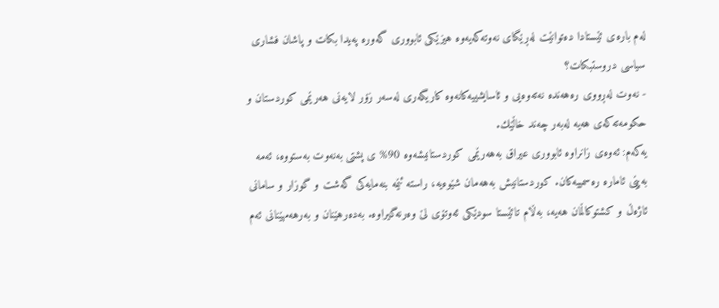له‌م باره‌ی ئێستادا ده‌توانێت له‌ڕێگا‌ی نه‌وته‌كه‌یه‌وه‌ هیزێكی ئابووری گه‌وره‌ په‌یدا بكات و پاشان فشاری سیاسی دروستبكات؟
- نه‌وت له‌ڕووی‌ ره‌هه‌نده‌ نه‌ته‌وه‌یی‌ و ئاسایشییه‌كانه‌وه‌ كاریگه‌ری‌ له‌سه‌ر زۆر لایه‌نی‌ هه‌رێمی‌ كوردستان و حكومه‌ته‌كه‌ی‌ هه‌یه‌ له‌به‌ر چه‌ند خاڵێك.
یه‌كه‌م: ئه‌وه‌ی‌ زانراوه‌ ئابووری‌ عیراق به‌هه‌رێمی‌ كوردستانیشه‌وه‌ 90% ی‌ پشتی‌ به‌نه‌وت به‌ستووه‌، ئه‌مه‌ به‌پێی‌ ئاماره‌ ره‌سمییه‌كان. كوردستانیش به‌هه‌مان شێوه‌یه‌، راسته‌ ئێمه‌ بنه‌مایه‌كی‌ گه‌شت و گوزار و سامانی‌ ئاژه‌ڵ و كشتوكاڵمان هه‌یه‌، به‌ڵام تائێستا سودێكی‌ ئه‌وتۆی‌ لێ وه‌رنه‌گیراوه‌. به‌ده‌رهێنان و به‌رهه‌مهێنانی‌ ئه‌م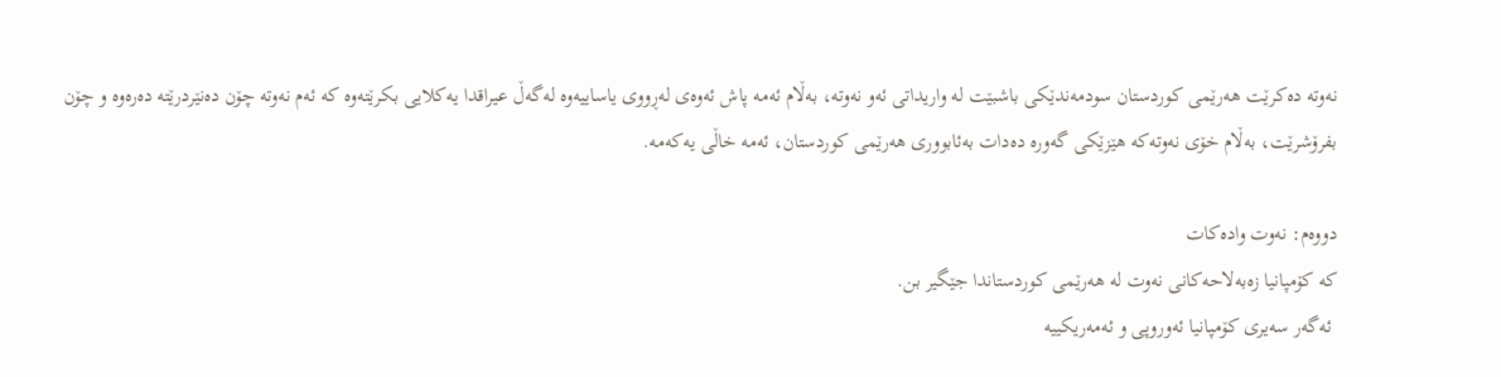نه‌وته‌ ده‌كرێت هه‌رێمی‌ كوردستان سودمه‌ندێكی‌ باشبێت له‌ واریداتی‌ ئه‌و نه‌وته‌، به‌ڵام ئه‌مه‌ پاش ئه‌وه‌ی‌ له‌ڕووی‌ یاساییه‌وه‌ له‌گه‌ڵ عیراقدا یه‌كلایی‌ بكرێته‌وه‌ كه‌ ئه‌م نه‌وته‌ چۆن ده‌نێردرێته‌ ده‌ره‌وه‌ و چۆن بفرۆشرێت، به‌ڵام خۆی‌ نه‌وته‌كه‌ هێزێكی‌ گه‌وره‌ ده‌دات به‌ئابووری‌ هه‌رێمی‌ كوردستان، ئه‌مه‌ خاڵی‌ یه‌كه‌مه‌.

دووه‌م: نه‌وت واده‌كات
كه‌ كۆمپانیا زه‌به‌لاحه‌كانی‌ نه‌وت له‌ هه‌رێمی‌ كوردستاندا جێگیر بن.
 ئه‌گه‌ر سه‌یری‌ كۆمپانیا ئه‌وروپی‌ و ئه‌مه‌ریكییه‌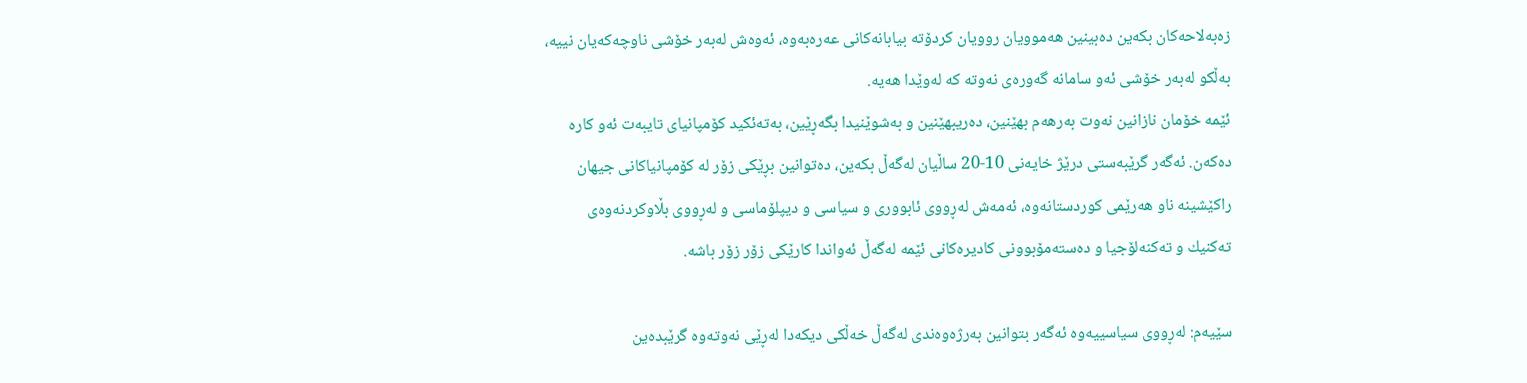زه‌به‌لاحه‌كان بكه‌ین ده‌بینین هه‌موویان روویان كردۆته‌ بیابانه‌كانی‌ عه‌ره‌به‌وه‌، ئه‌وه‌ش له‌به‌ر خۆشی‌ ناوچه‌كه‌یان نییه،‌ به‌ڵكو له‌به‌ر خۆشی‌ ئه‌و سامانه‌ گه‌وره‌ی‌ نه‌وته‌ كه‌ له‌وێدا هه‌یه‌.
ئێمه‌ خۆمان نازانین نه‌وت به‌رهه‌م بهێنین، ده‌ریبهێنین و به‌شوێنیدا بگه‌ڕێین، به‌ته‌ئكید كۆمپانیای‌ تایبه‌ت ئه‌و كاره‌ ده‌كه‌ن. ئه‌گه‌ر گرێبه‌ستی‌ درێژ خایه‌نی‌ 10-20 ساڵیان له‌گه‌ڵ بكه‌ین، ده‌توانین بڕێكی‌ زۆر له‌ كۆمپانیاكانی‌ جیهان راكێشینه‌ ناو هه‌رێمی‌ كوردستانه‌وه‌، ئه‌مه‌ش له‌ڕووی‌ ئابووری‌ و سیاسی‌ و دیپلۆماسی‌ و له‌ڕووی‌ بڵاوكردنه‌وه‌ی‌ ته‌كنیك و ته‌كنه‌لۆجیا و ده‌سته‌مۆبوونی كادیره‌كانی‌ ئێمه‌ له‌گه‌ڵ ئه‌واندا كارێكی‌ زۆر زۆر باشه‌.

سێیه‌م: له‌ڕووی‌ سیاسییه‌وه‌ ئه‌گه‌ر بتوانین به‌رژه‌وه‌ندی‌ له‌گه‌ڵ خه‌ڵكی‌ دیكه‌دا له‌ڕێی‌ نه‌وته‌وه‌ گرێبده‌ین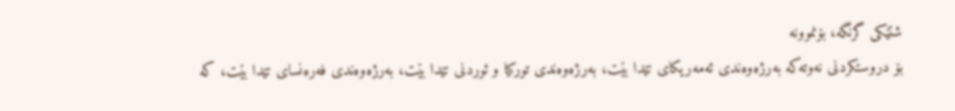شتێكی‌ گرنگه‌، بۆنموونه‌
بۆ دروستكردنی‌ نه‌وته‌كه‌ به‌رژه‌وه‌ندی‌ ئه‌مه‌ریكای‌ تێدا بێت، به‌رژه‌وه‌ندی‌ توركیا و ئوردنی‌ تێدا بێت، به‌رژه‌وه‌ندی‌ فه‌ره‌نسای‌ تێدا بێت، كه‌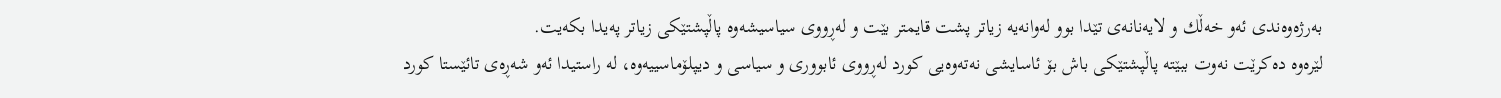به‌رژه‌وه‌ندی‌ ئه‌و خه‌ڵك و لایه‌نانه‌ی‌ تێدا بوو له‌وانه‌یه‌ زیاتر پشت قایمتر بێت و له‌ڕووی‌ سیاسیشه‌وه‌ پاڵپشتێكی‌ زیاتر په‌یدا بكه‌یت.
لێره‌وه‌ ده‌كرێت نه‌وت ببێته‌ پاڵپشتێكی‌ باش بۆ ئاسایشی‌ نه‌ته‌وه‌یی‌ كورد له‌ڕووی‌ ئابووری‌ و سیاسی‌ و دیپلۆماسییه‌وه‌، له‌ راستیدا ئه‌و شه‌ڕه‌ی‌ تائێستا كورد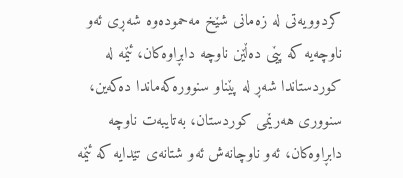كردوویه‌تی‌ له‌ زه‌مانی‌ شێخ مه‌حموده‌وه‌ شه‌ڕی‌ ئه‌و ناوچه‌یه‌ كه‌ پێی‌ ده‌ڵێن ناوچه‌ دابڕاوه‌كان، ئێمه‌ له‌ كوردستاندا شه‌ڕ له‌ پێناو سنووره‌كه‌ماندا ده‌كه‌ین، سنووری‌ هه‌رێمی‌ كوردستان، به‌تایبه‌ت ناوچه‌ دابڕاوه‌كان، ئه‌و ناوچانه‌ش ئه‌و شتانه‌ی‌ تێدایه‌ كه‌ ئێمه‌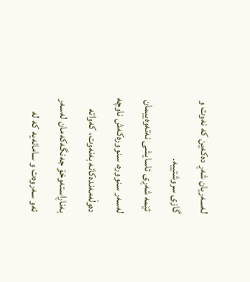له‌سه‌ریان شه‌ڕ ده‌كه‌ین كه‌ نه‌وت و گازی‌ سروشتییه‌.
 ئێمه‌ شه‌ڕی‌ ئاسایشی‌ نه‌ته‌وه‌ییمان له‌سه‌ر سنووره‌، سنووره‌كه‌ش ناوچه‌ ده‌وڵه‌مه‌نده‌كانه‌ به‌نه‌وت، كه‌واته‌ به‌ناڕاسته‌وخۆ جه‌نگه‌كه‌مان له‌سه‌ر ئه‌و سه‌روه‌ت و سامانه‌یه‌ كه‌ له‌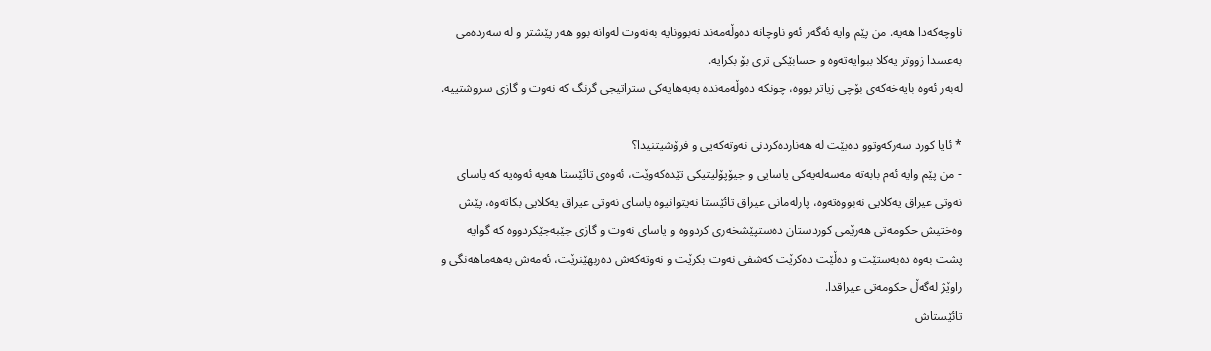ناوچه‌كه‌دا هه‌یه‌. من پێم وایه‌ ئه‌گه‌ر ئه‌و ناوچانه‌ ده‌وڵه‌مه‌ند نه‌بوونایه‌ به‌نه‌وت له‌وانه‌ بوو هه‌ر پێشتر و له‌ سه‌رده‌می‌ به‌عسدا زووتر یه‌كلا ببوایه‌ته‌وه‌ و حسابێكی‌ تری‌ بۆ بكرایه‌.
له‌به‌ر ئه‌وه‌ بایه‌خه‌كه‌ی‌ بۆچی‌ زیاتر بووه‌، چونكه‌ ده‌وڵه‌مه‌نده‌ به‌به‌هایه‌كی‌ ستراتیجی‌ گرنگ كه‌ نه‌وت و گازی‌ سروشتییه‌.

* ئایا كورد سه‌ركه‌وتوو ده‌بێت له‌ هه‌نارده‌كردنی نه‌وته‌كه‌یی و فرۆشیتنیدا؟
- من پێم وایه‌ ئه‌م بابه‌ته‌ مه‌سه‌له‌یه‌كی‌ یاسایی‌ و جیۆپۆلیتیكی‌ تێده‌كه‌وێت، ئه‌وه‌ی‌ تائێستا هه‌یه‌ ئه‌وه‌یه‌ كه‌ یاسای‌ نه‌وتی‌ عیراق یه‌كلایی‌ نه‌بووه‌ته‌وه‌، پارله‌مانی‌ عیراق تائێستا نه‌یتوانیوه‌ یاسای‌ نه‌وتی‌ عیراق یه‌كلایی‌ بكاته‌وه‌، پێش وه‌ختیش حكومه‌تی‌ هه‌رێمی‌ كوردستان ده‌ستپێشخه‌ری‌ كردووه‌ و یاسای‌ نه‌وت و گازی‌ جێبه‌جێكردووه‌ كه‌ گوایه‌ پشت به‌وه‌ ده‌به‌ستێت و ده‌ڵێت ده‌كرێت كه‌شفی‌ نه‌وت بكرێت و نه‌وته‌كه‌ش ده‌ربهێنرێت، ئه‌مه‌ش به‌هه‌ماهه‌نگی و راوێژ له‌گه‌ڵ حكومه‌تی‌ عیراقدا.
تائێستاش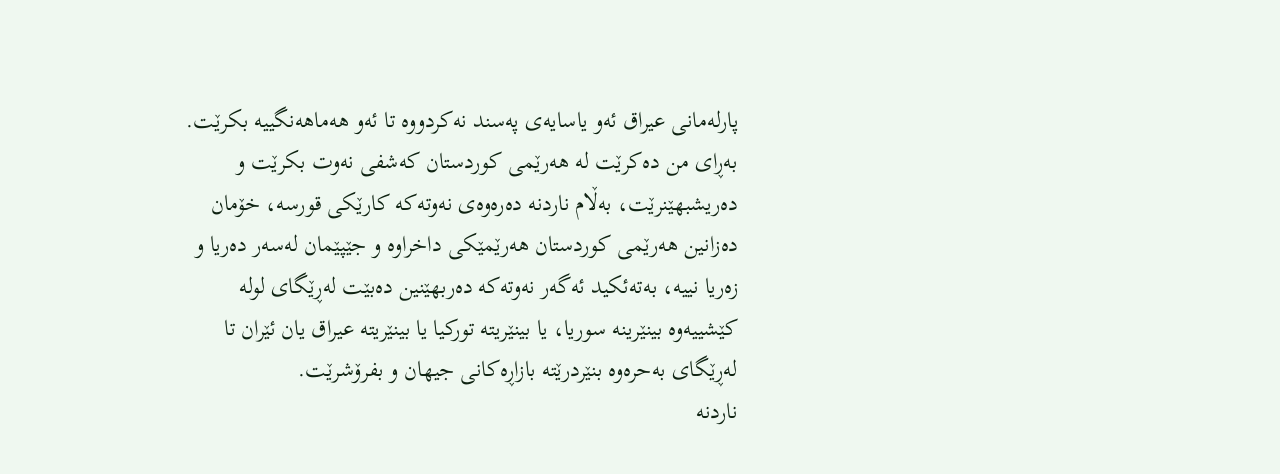پارله‌مانی‌ عیراق ئه‌و یاسایه‌ی‌ په‌سند نه‌كردووه‌ تا ئه‌و هه‌ماهه‌نگییه‌ بكرێت. به‌ڕای‌ من ده‌كرێت له‌ هه‌رێمی‌ كوردستان كه‌شفی‌ نه‌وت بكرێت و ده‌ریشبهێنرێت، به‌ڵام ناردنه‌ ده‌ره‌وه‌ی‌ نه‌وته‌كه‌ كارێكی‌ قورسه‌، خۆمان ده‌زانین هه‌رێمی‌ كوردستان هه‌رێمێكی‌ داخراوه‌ و جێپێمان له‌سه‌ر ده‌ریا و زه‌ریا نییه‌، به‌ته‌ئكید ئه‌گه‌ر نه‌وته‌كه‌ ده‌ربهێنین ده‌بێت له‌ڕێگای‌ لوله‌ كێشییه‌وه‌ بینێرینه‌ سوریا، یا بینێریته‌ توركیا یا بینێریته‌ عیراق یان ئێران تا له‌ڕێگای‌ به‌حره‌وه‌ بنێردرێته‌ بازاڕه‌كانی‌ جیهان و بفرۆشرێت.
ناردنه‌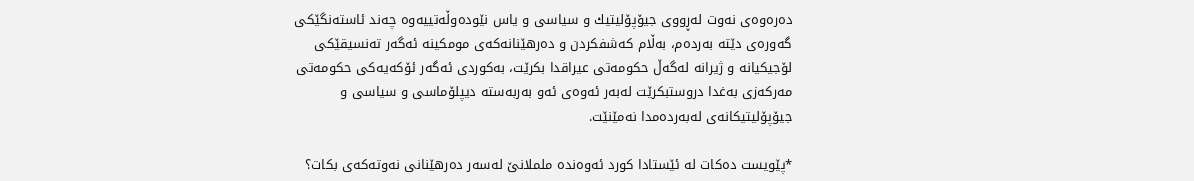ده‌ره‌وه‌ی‌ نه‌وت له‌ڕووی‌ جیۆپۆلیتیك و سیاسی‌ و یاس نێوده‌وڵه‌تییه‌وه‌ چه‌ند ئاسته‌نگێكی‌ گه‌وره‌ی‌ دێته‌ به‌رده‌م، به‌ڵام كه‌شفكردن و ده‌رهێنانه‌كه‌ی‌ مومكینه‌ ئه‌گه‌ر ته‌نسیقێكی‌ لۆجیكیانه‌ و ژیرانه‌ له‌گه‌ڵ حكومه‌تی‌ عیراقدا بكرێت، به‌كوردی‌ ئه‌گه‌ر ئۆكه‌یه‌كی‌ حكومه‌تی‌ مه‌ركه‌زی‌ به‌غدا دروستبكرێت له‌به‌ر ئه‌وه‌ی‌ ئه‌و به‌ربه‌سته‌ دیپلۆماسی‌ و سیاسی‌ و جیۆپۆلیتیكانه‌ی‌ له‌به‌رده‌مدا نه‌مێنێت.

*پێویست ده‌كات له‌ ئێستادا كورد ئه‌وه‌نده‌ ململانێ له‌سه‌ر ده‌رهێنانی نه‌وته‌كه‌ی بكات؟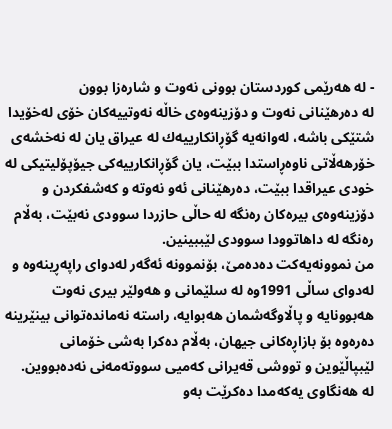- له‌ هه‌رێمی‌ كوردستان بوونی‌ نه‌وت و شاره‌زا بوون له ‌ده‌رهێنانی‌ نه‌وت و دۆزینه‌وه‌ی‌ خاڵه‌ نه‌وتییه‌كان خۆی‌ له‌خۆیدا شتێكی‌ باشه‌، له‌وانه‌یه‌ گۆڕانكارییه‌ك له‌ عیراق یان له‌ نه‌خشه‌ی‌ خۆرهه‌ڵاتی‌ ناوه‌ڕاستدا ببێت، یان گۆڕانكارییه‌كی‌ جیۆپۆلیتیكی‌ له‌ خودی‌ عیراقدا ببێت، ده‌رهێنانی‌ ئه‌و نه‌وته‌ و كه‌شفكردن و دۆزینه‌وه‌ی‌ بیره‌كان ره‌نگه‌ له‌ حاڵی‌ حازردا سوودی‌ نه‌بێت، به‌ڵام ره‌نگه‌ له‌ داهاتوودا سوودی‌ لێببینین.
من نموونه‌یه‌كت ده‌ده‌مێ‌، بۆنموونه‌ ئه‌گه‌ر له‌دوای‌ راپه‌ڕینه‌وه‌ و له‌دوای‌ ساڵی‌ 1991وه‌ له‌ سلێمانی‌ و هه‌ولێر بیری‌ نه‌وت هه‌بوونایه‌ و پاڵاوگه‌شمان هه‌بوایه‌، راسته‌ نه‌مانده‌توانی‌ بینێرینه‌ ده‌ره‌وه‌ بۆ بازاڕه‌كانی‌ جیهان، به‌ڵام ده‌كرا به‌شی‌ خۆمانی‌ لێبپاڵێوین و تووشی‌ قه‌یرانی‌ كه‌میی‌ سووته‌مه‌نی‌ نه‌ده‌بووین.
له‌ هه‌نگاوی‌ یه‌كه‌مدا ده‌كرێت به‌و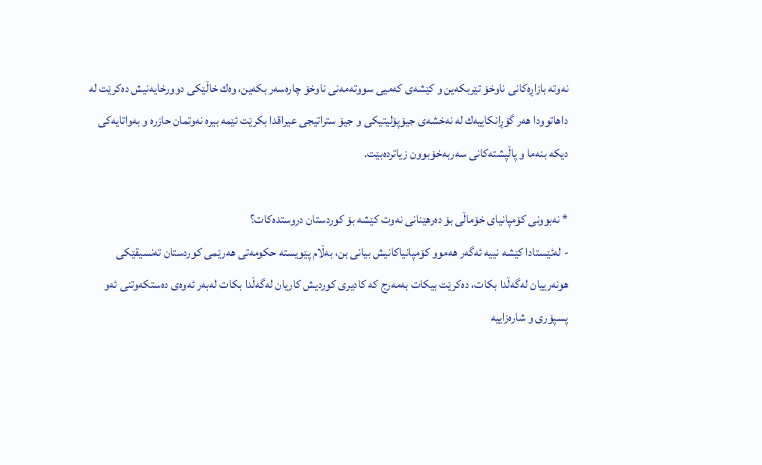نه‌وته‌ بازاڕه‌كانی‌ ناوخۆ تێربكه‌ین و كێشه‌ی‌ كه‌میی‌ سووته‌مه‌نی‌ ناوخۆ چاره‌سه‌ر بكه‌ین، وه‌ك خاڵێكی‌ دوورخایه‌نیش ده‌كرێت له‌ داهاتوودا هه‌ر گۆڕانكاییه‌ك له‌ نه‌خشه‌ی‌ جیۆپۆلیتیكی‌ و جیۆ ستراتیجی‌ عیراقدا بكرێت ئێمه‌ بیره‌ نه‌وتمان حازره‌ و به‌واتایه‌كی‌ دیكه‌ بنه‌ما و پاڵپشته‌كانی‌ سه‌ربه‌خۆبوون زیاترده‌بێت.

* نه‌بوونی كۆمپانیای خۆماڵی بۆ ده‌رهێنانی نه‌وت كێشه‌ بۆ كوردستان دروستده‌كات؟
- له‌ئێستادا كێشه‌ نییه‌ ئه‌گه‌ر هه‌موو كۆمپانیاكانیش بیانی‌ بن، به‌ڵام پێویسته‌ حكومه‌تی‌ هه‌رێمی‌ كوردستان ته‌نسیقێكی‌ هونه‌رییان له‌گه‌ڵدا بكات، ده‌كرێت بیكات به‌مه‌رج كه‌ كادیری‌ كوردیش كاریان له‌گه‌ڵدا بكات له‌به‌ر ئه‌وه‌ی‌ ده‌ستكه‌وتنی‌ ئه‌و پسپۆری‌ و شاره‌زاییه‌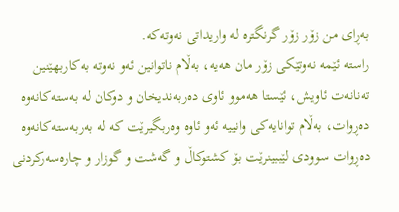به‌ڕای‌ من زۆر زۆر گرنگتره‌ له‌ واریداتی‌ نه‌وته‌كه‌.
راسته‌ ئێمه‌ نه‌وتێكی‌ زۆر مان هه‌یه‌، به‌ڵام ناتوانین ئه‌و نه‌وته‌ به‌كاربهێنین ته‌نانه‌ت ئاویش، ئێستا هه‌موو ئاوی‌ ده‌ربه‌ندیخان و دوكان له‌ به‌سته‌كانه‌وه‌ ده‌ڕوات، به‌ڵام توانایه‌كی‌ وانییه‌ ئه‌و ئاوه‌ وه‌ربگیرێت كه‌ له‌ به‌ربه‌سته‌كانه‌وه‌ ده‌ڕوات سوودی‌ لێببینرێت بۆ كشتوكاڵ و گه‌شت و گوزار و چاره‌سه‌ركردنی‌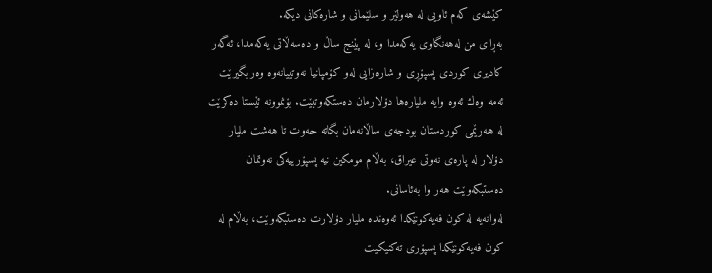كێشه‌ی‌ كه‌م ئاویی‌ له‌ هه‌ولێر و سلێمانی‌ و شاره‌كانی‌ دیكه‌.
به‌ڕای‌ من له‌هه‌نگاوی‌ یه‌كه‌مدا و، له‌ پێنج ساڵ و ده‌سه‌ڵاتی‌ یه‌كه‌مدا، ئه‌گه‌ر كادیری‌ كوردی‌ پسپۆڕی‌ و شاره‌زایی‌ له‌و كۆمپانیا نه‌وتییانه‌وه‌ وه‌ربگیرێت ئه‌مه‌ وه‌ك ئه‌وه‌ وایه‌ ملیاره‌ها دۆلارمان ده‌ستكه‌وتبێت. بۆنموونه‌ ئێستا ده‌كرێت له‌ هه‌رێمی‌ كوردستان بودجه‌ی‌ ساڵانه‌مان بگاته‌ حه‌وت تا هه‌شت ملیار دۆلار له‌ پاره‌ی‌ نه‌وتی‌ عیراق، به‌ڵام مومكین نیه‌ پسپۆرییه‌كی‌ نه‌وتمان ده‌ستبكه‌وێت هه‌ر وا به‌ئاسانی‌.
له‌وانه‌یه‌ له‌ كون فه‌یه‌كونێكدا ئه‌وه‌نده‌ ملیار دۆلارت ده‌ستبكه‌وێت، به‌ڵام له‌ كون فه‌یه‌كونێكدا پسپۆری‌ ته‌كنیكیت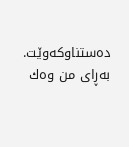ده‌ستناوكه‌وێت.
به‌ڕای‌ من وه‌ك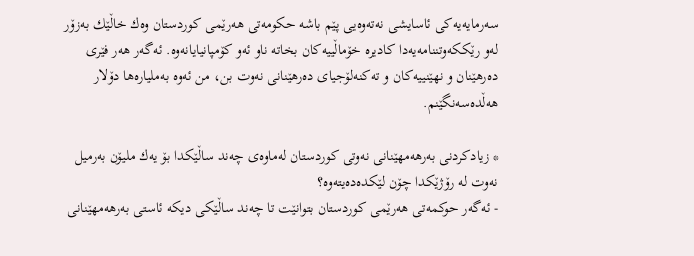سه‌رمایه‌یه‌كی‌ ئاسایشی‌ نه‌ته‌وه‌یی‌ پێم باشه‌ حكومه‌تی‌ هه‌رێمی‌ كوردستان وه‌ك خاڵێك به‌زۆر له‌و رێككه‌وتننامه‌یه‌دا كادیره‌ خۆماڵییه‌كان بخاته‌ ناو ئه‌و كۆمپانیایانه‌وه‌. ئه‌گه‌ر هه‌ر فێری‌ ده‌رهێنان و نهێنییه‌كان و ته‌كنه‌لۆجیای‌ ده‌رهێنانی‌ نه‌وت بن، من ئه‌وه‌ به‌ملیاره‌ها دۆلار هه‌ڵده‌سه‌نگێنم.

* زیادكردنی به‌رهه‌مهێنانی نه‌وتی كوردستان له‌ماوه‌ی چه‌ند ساڵێكدا بۆ یه‌ك ملیۆن به‌رمیل نه‌وت له‌ رۆژێكدا چۆن لێكده‌ده‌یته‌وه‌؟
- ئه‌گه‌ر حوكمه‌تی‌ هه‌رێمی‌ كوردستان بتوانێت تا چه‌ند ساڵێكی‌ دیكه‌ ئاستی‌ به‌رهه‌مهێنانی‌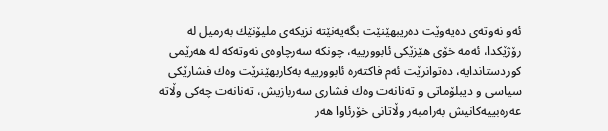ئه‌و نه‌وته‌ی‌ ده‌یه‌وێت ده‌ریبهێنێت بگه‌یه‌نێته‌ نزیكه‌ی‌ ملیۆنێك به‌رمیل له‌ رۆژێكدا، ئه‌مه‌ خۆی‌ هێزێكی‌ ئابوورییه‌، چونكه‌ سه‌رچاوه‌ی‌ نه‌وته‌كه‌ له‌ هه‌رێمی‌ كوردستاندایه‌، ده‌توانرێت ئه‌م فاكته‌ره‌ ئابوورییه‌ به‌كاربهێنرێت وه‌ك فشارێكی‌ سیاسی‌ و دیبلۆماتی‌ و ته‌نانه‌ت وه‌ك فشاری‌ سه‌ربازیش، ته‌نانه‌ت چه‌كی‌ وڵاته‌ عه‌ره‌بییه‌كانیش به‌رامبه‌ر وڵاتانی‌ خۆرئاوا هه‌ر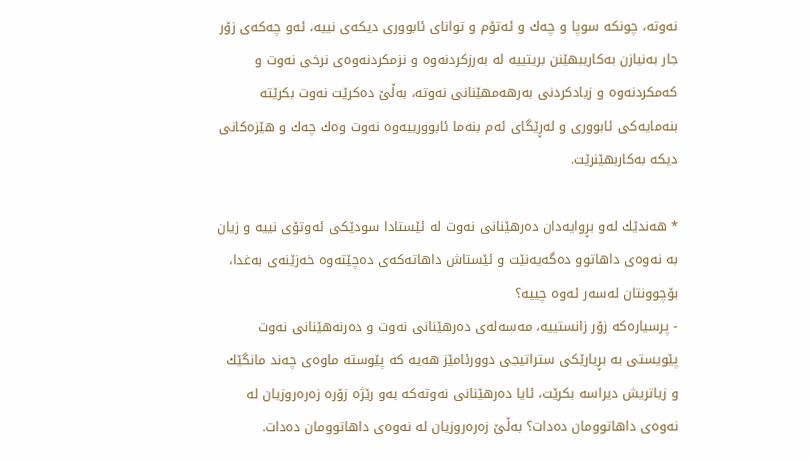نه‌وته‌، چونكه‌ سوپا و چه‌ك و ئه‌تۆم و توانای‌ ئابووری‌ دیكه‌ی‌ نییه‌، ئه‌و چه‌كه‌ی‌ زۆر جار به‌نیازن به‌كاریبهێنن بریتییه‌ له‌ به‌رزكردنه‌وه‌ و نزمكردنه‌وه‌ی‌ نرخی‌ نه‌وت و كه‌مكردنه‌وه‌ و زیادكردنی‌ به‌رهه‌مهێنانی‌ نه‌وته‌، به‌ڵێ‌ ده‌كرێت نه‌وت بكرێته‌ بنه‌مایه‌كی‌ ئابووری‌ و له‌ڕێگا‌ی‌ ئه‌م بنه‌ما ئابوورییه‌وه‌ نه‌وت وه‌ك چه‌ك و هێزه‌كانی‌ دیكه‌ به‌كاربهێنرێت.

* هه‌ندێك له‌و بڕوایه‌دان ده‌رهێنانی نه‌وت له‌ ئێستادا سودێكی ئه‌وتۆی نییه‌ و زیان به‌ نه‌وه‌ی داهاتوو ده‌گه‌یه‌نێت و ئێستاش داهاته‌كه‌ی ده‌چێته‌وه‌ خه‌زێنه‌ی به‌غدا، بۆچوونتان له‌سه‌ر ئه‌وه‌ چییه‌؟
- پرسیاره‌كه‌ زۆر زانستییه‌، مه‌سه‌له‌ی‌ ده‌رهێنانی‌ نه‌وت و ده‌رنه‌هێنانی‌ نه‌وت پێویستی‌ به‌ بڕیارێكی‌ ستراتیجی‌ دوورئامێز هه‌یه‌ كه‌ پێوسته‌ ماوه‌ی‌ چه‌ند مانگێك و زیاتریش دیراسه‌ بكرێت، ئایا ده‌رهێنانی‌ نه‌وته‌كه‌ به‌و رێژه‌ زۆره‌ زه‌ره‌روزیان له‌ نه‌وه‌ی‌ داهاتوومان ده‌دات؟ به‌ڵێ‌ زه‌ره‌روزیان له‌ نه‌وه‌ی‌ داهاتوومان ده‌دات.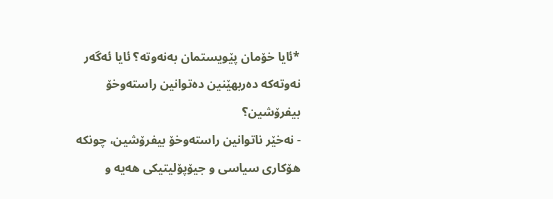*ئایا خۆمان پێویستمان به‌نه‌وته‌؟ ئایا ئه‌گه‌ر نه‌وته‌كه‌ ده‌ربهێنین ده‌توانین راسته‌وخۆ بیفرۆشین؟
- نه‌خێر ناتوانین راسته‌وخۆ بیفرۆشین، چونكه‌ هۆكاری‌ سیاسی‌ و جیۆپۆلیتیكی‌ هه‌یه‌ و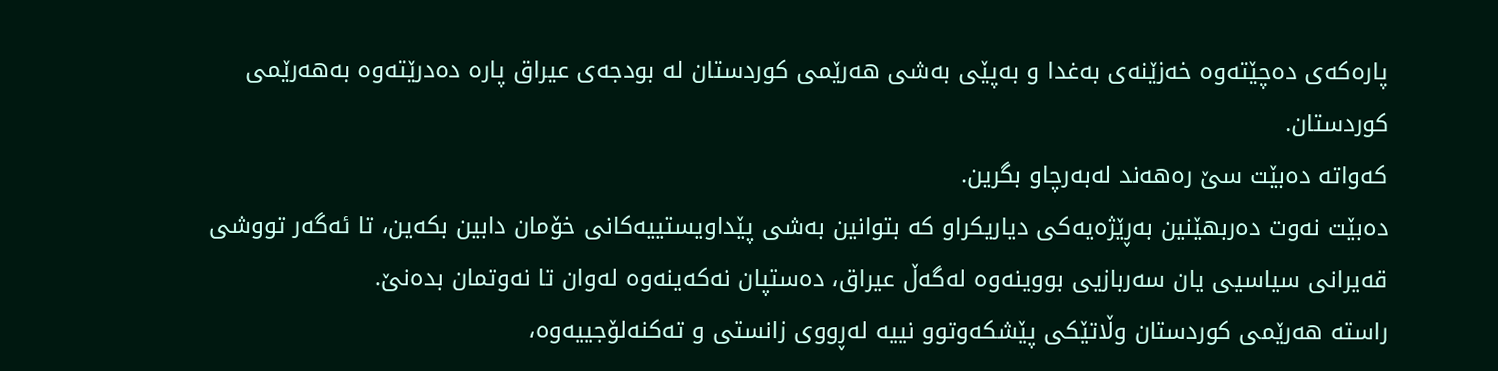پاره‌كه‌ی ده‌چێته‌وه‌ خه‌زێنه‌ی‌ به‌غدا و به‌پێی‌ به‌شی‌ هه‌رێمی‌ كوردستان له‌ بودجه‌ی‌ عیراق پاره‌ ده‌درێته‌وه‌ به‌هه‌رێمی‌ كوردستان.
كه‌واته‌ ده‌بێت سێ‌ ره‌هه‌ند له‌به‌رچاو بگرین.
ده‌بێت نه‌وت ده‌ربهێنین به‌ڕێژه‌یه‌كی‌ دیاریكراو كه‌ بتوانین به‌شی‌ پێداویستییه‌كانی‌ خۆمان دابین بكه‌ین، تا ئه‌گه‌ر تووشی‌ قه‌یرانی‌ سیاسیی‌ یان سه‌ربازیی‌ بووینه‌وه‌ له‌گه‌ڵ عیراق، ده‌ستپان نه‌كه‌ینه‌وه‌ له‌وان تا نه‌وتمان بده‌نێ‌.
راسته‌ هه‌رێمی‌ كوردستان وڵاتێكی‌ پێشكه‌وتوو نییه‌ له‌ڕووی‌ زانستی‌ و ته‌كنه‌لۆجییه‌وه‌،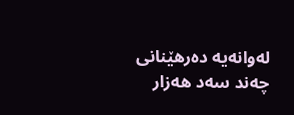له‌وانه‌یه‌ ده‌رهێنانی‌ چه‌ند سه‌د هه‌زار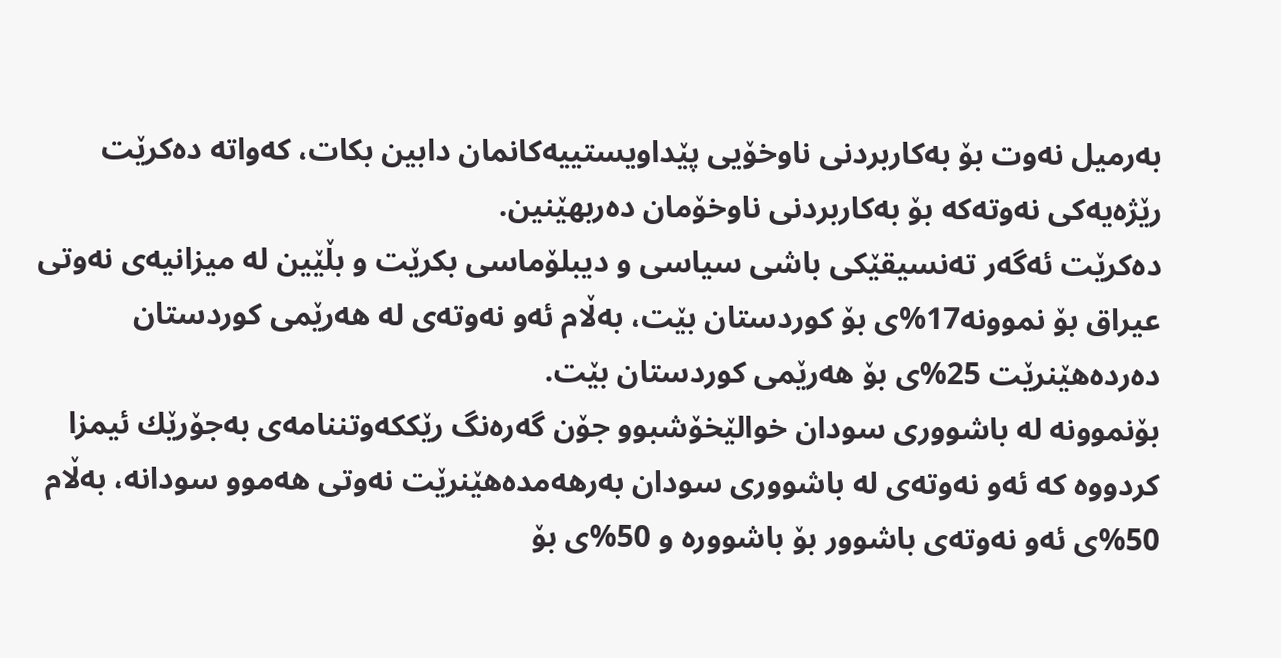به‌رمیل نه‌وت بۆ به‌كاربردنی‌ ناوخۆیی‌ پێداویستییه‌كانمان دابین بكات، كه‌واته‌ ده‌كرێت رێژه‌یه‌كی‌ نه‌وته‌كه‌ بۆ به‌كاربردنی‌ ناوخۆمان ده‌ربهێنین.
ده‌كرێت ئه‌گه‌ر ته‌نسیقێكی‌ باشی‌ سیاسی‌ و دیبلۆماسی‌ بكرێت و بڵێین له‌ میزانیه‌ی‌ نه‌وتی‌ عیراق بۆ نموونه‌17%ی‌ بۆ كوردستان بێت، به‌ڵام ئه‌و نه‌وته‌ی‌ له‌ هه‌رێمی‌ كوردستان ده‌رده‌هێنرێت 25%ی‌ بۆ هه‌رێمی‌ كوردستان بێت.
بۆنموونه‌ له‌ باشووری سودان خوالێخۆشبوو جۆن گه‌ره‌نگ رێككه‌وتننامه‌ی‌ به‌جۆرێك ئیمزا كردووه‌ كه‌ ئه‌و نه‌وته‌ی‌ له‌ باشووری‌ سودان به‌رهه‌مده‌هێنرێت نه‌وتی‌ هه‌موو سودانه‌، به‌ڵام 50%ی‌ ئه‌و نه‌وته‌ی‌ باشوور بۆ باشووره‌ و 50%ی‌ بۆ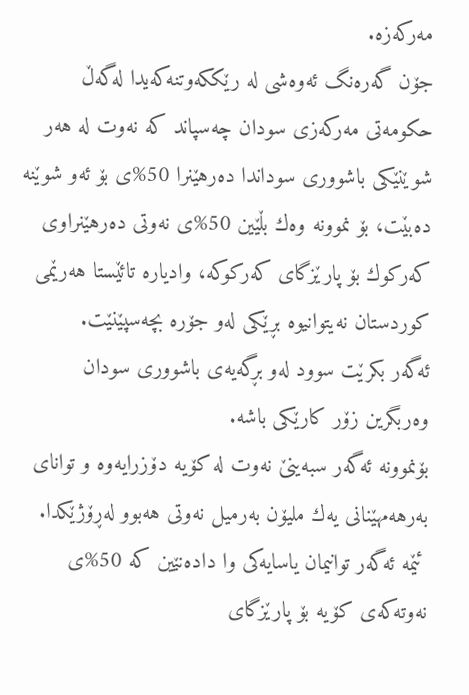مه‌ركه‌زه‌.
جۆن گه‌ره‌نگ ئه‌وه‌شی‌ له‌ رێككه‌وتنه‌كه‌یدا له‌گه‌ڵ حكومه‌تی‌ مه‌ركه‌زی‌ سودان چه‌سپاند كه‌ نه‌وت له‌ هه‌ر شوێنێكی‌ باشووری‌ سوداندا ده‌رهێنرا 50%ی‌ بۆ ئه‌و شوێنه‌ ده‌بێت، بۆ نموونه‌ وه‌ك بڵێین 50%ی‌ نه‌وتی‌ ده‌رهێنراوی‌ كه‌ركوك بۆ پارێزگای‌ كه‌ركوكه‌، وادیاره‌ تائێستا هه‌رێمی‌ كوردستان نه‌یتوانیوه‌ بڕێكی‌ له‌و جۆره‌ بچه‌سپێنێت.
ئه‌گه‌ر بكرێت سوود له‌و بڕگه‌یه‌ی‌ باشووری‌ سودان وه‌ربگرین زۆر كارێكی‌ باشه‌.
بۆنموونه‌ ئه‌گه‌ر سبه‌ینێ‌ نه‌وت له‌ كۆیه‌ دۆزرایه‌وه‌ و توانای‌ به‌رهه‌مهێنانی‌ یه‌ك ملیۆن به‌رمیل نه‌وتی‌ هه‌بوو له‌ڕۆژێكدا.
 ئێمه‌ ئه‌گه‌ر توانیمان یاسایه‌كی‌ وا داده‌نێین كه‌ 50%ی‌ نه‌وته‌كه‌ی‌ كۆیه‌ بۆ پارێزگای‌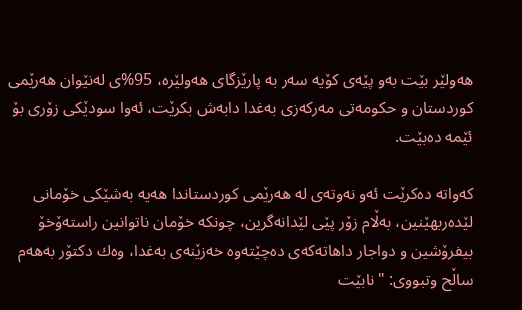هه‌ولێر بێت به‌و پێه‌ی‌ كۆیه‌ سه‌ر به ‌پارێزگای‌ هه‌ولێره‌، 95%ی‌ له‌نێوان هه‌رێمی‌ كوردستان و حكومه‌تی‌ مه‌ركه‌زی‌ به‌غدا دابه‌ش بكرێت، ئه‌وا سودێكی‌ زۆری‌ بۆ ئێمه‌ ده‌بێت.

كه‌واته‌ ده‌كرێت ئه‌و نه‌وته‌ی‌ له‌ هه‌رێمی‌ كوردستاندا هه‌یه‌ به‌شێكی‌ خۆمانی‌ لێده‌ربهێنین، به‌ڵام زۆر پێی‌ لێدانه‌گرین، چونكه‌ خۆمان ناتوانین راسته‌ۆخۆ بیفرۆشین و دواجار داهاته‌كه‌ی‌ ده‌چێته‌وه‌ خه‌زێنه‌ی‌ به‌غدا، وه‌ك دكتۆر به‌هه‌م ساڵح وتبووی‌: "نابێت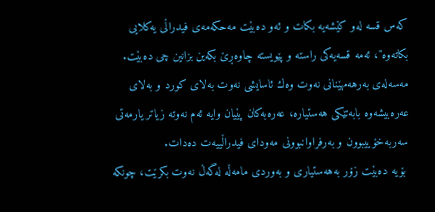كه‌س قسه‌ له‌و كێشه‌یه‌ بكات و ئه‌و ده‌بێت مه‌حكه‌مه‌ی‌ فیدراڵی‌ یه‌كلایی‌ بكاته‌وه‌"، ئه‌مه‌ قسه‌یه‌كی‌ راسته‌ و پێویسته‌ چاوه‌ڕێ‌ بكه‌ین بزانین چی‌ ده‌بێت.
مه‌سه‌له‌ی‌ به‌رهه‌مهێنانی‌ نه‌وت وه‌ك ئاسایشی‌ نه‌وت به‌لای‌ كورد و به‌لای‌ عه‌ره‌بیشه‌وه‌ بابه‌تێكی‌ هه‌ستیاره‌، عه‌ره‌به‌كان پێیان وایه‌ ئه‌م نه‌وته‌ زیاتر یارمه‌تی‌ سه‌ربه‌خۆییبوون و به‌رفراوانبوونی‌ مه‌ودای‌ فیدراڵییه‌ت ده‌دات.
 بۆیه‌ ده‌بێت زۆر به‌هه‌ستیاری‌ و به‌وردی‌ مامه‌ڵه‌ له‌گه‌ڵ نه‌وت بكرێت، چونكه‌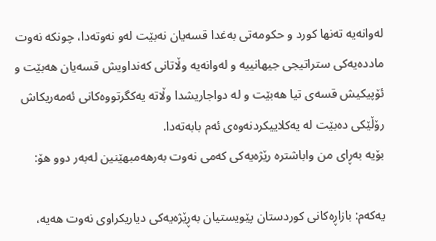له‌وانه‌یه‌ ته‌نها كورد و حكومه‌تی‌ به‌غدا قسه‌یان نه‌بێت له‌و نه‌وته‌دا، چونكه‌ نه‌وت مادده‌یه‌كی‌ ستراتیجی‌ جیهانییه‌ و له‌وانه‌یه‌ وڵاتانی‌ كه‌نداویش قسه‌یان هه‌بێت و ئۆپیكیش قسه‌ی‌ تیا هه‌بێت و له‌ دواجاریشدا وڵاته‌ یه‌كگرتووه‌كانی‌ ئه‌مه‌ریكاش رۆڵێكی‌ ده‌بێت له‌ یه‌كلاییكردنه‌وه‌ی‌ ئه‌م بابه‌ته‌دا.
بۆیه‌ به‌ڕای‌ من واباشتره‌ رێژه‌یه‌كی‌ كه‌می‌ نه‌وت به‌رهه‌مبهێنین له‌به‌ر دوو هۆ:

یه‌كه‌م: بازاڕه‌كانی‌ كوردستان پێویستیان به‌ڕێژه‌یه‌كی‌ دیاریكراوی‌ نه‌وت هه‌یه‌،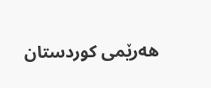هه‌رێمی‌ كوردستان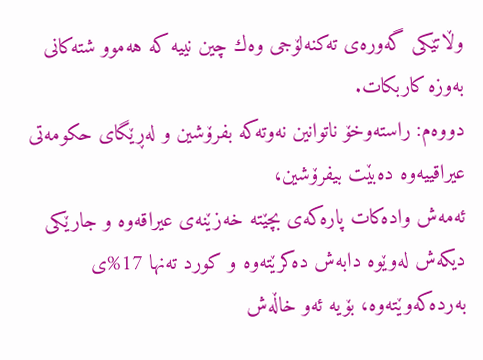وڵاتێكی‌ گه‌وره‌ی‌ ته‌كنه‌لۆجی‌ وه‌ك چین نییه‌ كه‌ هه‌موو شته‌كانی‌ به‌وزه‌ كاربكات.
دووه‌م: راسته‌وخۆ ناتوانین نه‌وته‌كه‌ بفرۆشین و له‌ڕێگا‌ی‌ حكومه‌تی‌ عیراقییه‌وه‌ ده‌بێت بیفرۆشین،
ئه‌مه‌ش واده‌كات پاره‌كه‌ی‌ بچێته‌ خه‌زێنه‌ی‌ عیراقه‌وه‌ و جارێكی‌ دیكه‌ش له‌وێوه‌ دابه‌ش ده‌كرێته‌وه‌ و كورد ته‌نها 17%ی‌ به‌رده‌كه‌وێته‌وه‌، بۆیه‌ ئه‌و خاڵه‌ش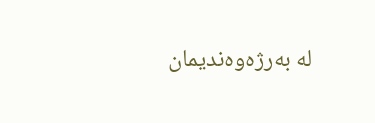له‌ به‌رژه‌وه‌ندیمان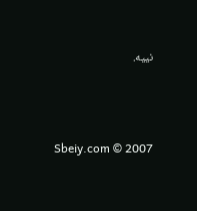نییه‌.




Sbeiy.com © 2007